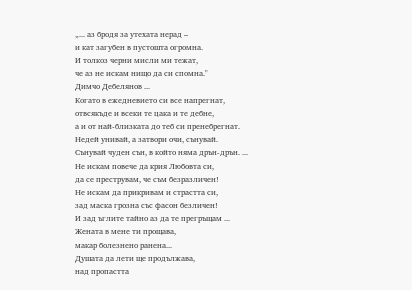„... аз бродя за утехата нерад –
и кат загубен в пустошта огромна.
И толкоз черни мисли ми тежат,
че аз не искам нищо да си спомна."
Димчо Дебелянов ...
Когато в ежедневието си все напрегнат,
отвсякъде и всеки те цака и те дебне,
а и от най-близката до теб си пренебрегнат.
Недей унивай, а затвори очи, сънувай.
Сънувай чуден сън, в който няма дрън-дрън. ...
Не искам повече да крия Любовта си,
да се преструвам, че съм безразличен!
Не искам да прикривам и страстта си,
зад маска грозна със фасон безличен!
И зад ъглите тайно аз да те прегръщам ...
Жената в мене ти прощава,
макар болезнено ранена...
Душата да лети ще продължава,
над пропастта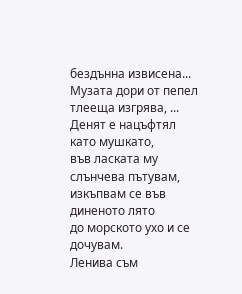бездънна извисена...
Музата дори от пепел тлееща изгрява, ...
Денят е нацъфтял като мушкато,
във ласката му слънчева пътувам,
изкъпвам се във диненото лято
до морското ухо и се дочувам.
Ленива съм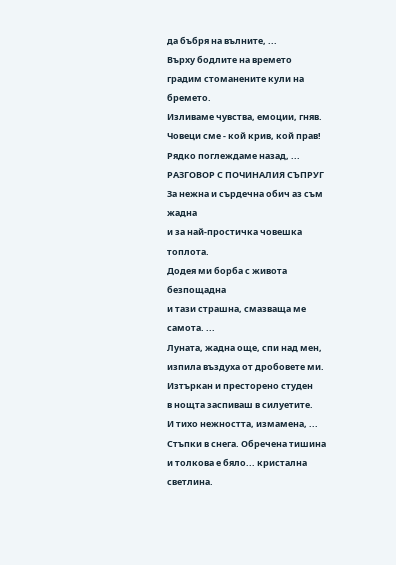да бъбря на вълните, ...
Върху бодлите на времето
градим стоманените кули на бремето.
Изливаме чувства, емоции, гняв.
Човеци сме - кой крив, кой прав!
Рядко поглеждаме назад, ...
РАЗГОВОР С ПОЧИНАЛИЯ СЪПРУГ
За нежна и сърдечна обич аз съм жадна
и за най-простичка човешка топлота.
Додея ми борба с живота безпощадна
и тази страшна, смазваща ме самота. ...
Луната, жадна още, спи над мен,
изпила въздуха от дробовете ми.
Изтъркан и престорено студен
в нощта заспиваш в силуетите.
И тихо нежността, измамена, ...
Стъпки в снега. Обречена тишина
и толкова е бяло... кристална светлина.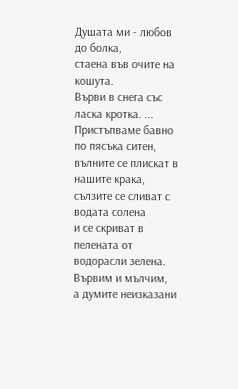Душата ми - любов до болка,
стаена във очите на кошута.
Върви в снега със ласка кротка. ...
Пристъпваме бавно по пясъка ситен, вълните се плискат в нашите крака, сълзите се сливат с водата солена
и се скриват в пелената от водорасли зелена.
Вървим и мълчим,
а думите неизказани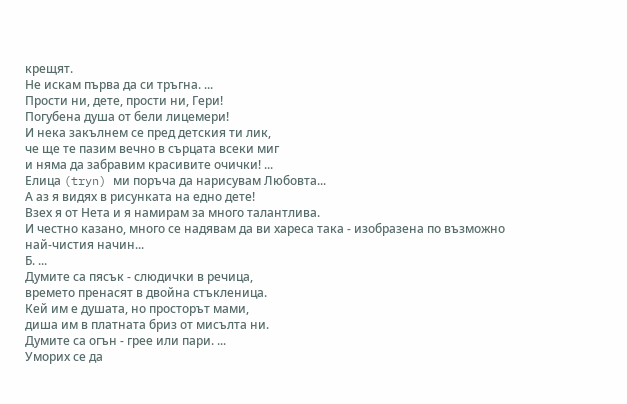крещят.
Не искам първа да си тръгна. ...
Прости ни, дете, прости ни, Гери!
Погубена душа от бели лицемери!
И нека закълнем се пред детския ти лик,
че ще те пазим вечно в сърцата всеки миг
и няма да забравим красивите очички! ...
Елица (tryn) ми поръча да нарисувам Любовта...
А аз я видях в рисунката на едно дете!
Взех я от Нета и я намирам за много талантлива.
И честно казано, много се надявам да ви хареса така - изобразена по възможно най-чистия начин...
Б. ...
Думите са пясък - слюдички в речица,
времето пренасят в двойна стъкленица.
Кей им е душата, но просторът мами,
диша им в платната бриз от мисълта ни.
Думите са огън - грее или пари. ...
Уморих се да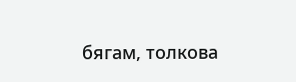бягам, толкова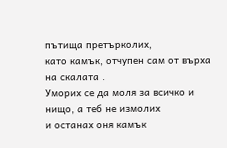пътища претърколих,
като камък, отчупен сам от върха на скалата .
Уморих се да моля за всичко и нищо, а теб не измолих
и останах оня камък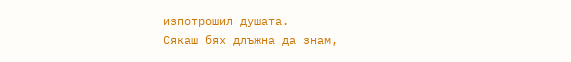изпотрошил душата.
Сякаш бях длъжна да знам,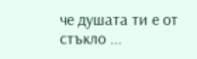че душата ти е от стъкло ...